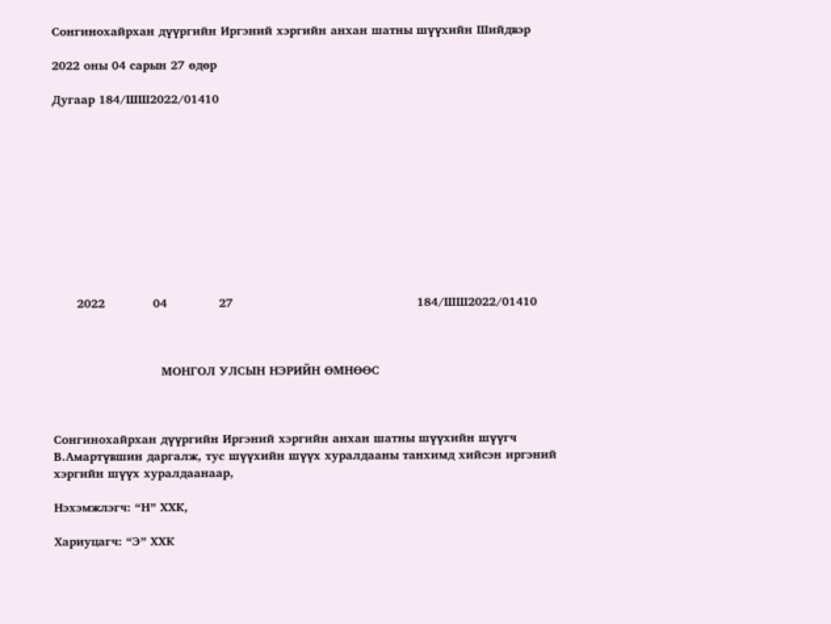Сонгинохайрхан дүүргийн Иргэний хэргийн анхан шатны шүүхийн Шийдвэр

2022 оны 04 сарын 27 өдөр

Дугаар 184/ШШ2022/01410











      2022            04             27                                              184/ШШ2022/01410



                           МОНГОЛ УЛСЫН НЭРИЙН ӨМНӨӨС



Сонгинохайрхан дүүргийн Иргэний хэргийн анхан шатны шүүхийн шүүгч В.Амартүвшин даргалж, тус шүүхийн шүүх хуралдааны танхимд хийсэн иргэний хэргийн шүүх хуралдаанаар,

Нэхэмжлэгч: “Н” ХХК,

Хариуцагч: “Э” ХХК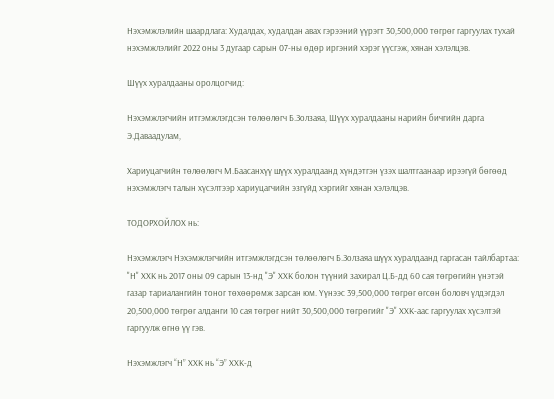Нэхэмжлэлийн шаардлага: Худалдах, худалдан авах гэрээний үүрэгт 30,500,000 төгрөг гаргуулах тухай нэхэмжлэлийг 2022 оны 3 дугаар сарын 07-ны өдөр иргэний хэрэг үүсгэж, хянан хэлэлцэв.

Шүүх хуралдааны оролцогчид:

Нэхэмжлэгчийн итгэмжлэгдсэн төлөөлөгч Б.Золзаяа, Шүүх хуралдааны нарийн бичгийн дарга Э.Даваадулам,

Хариуцагчийн төлөөлөгч М.Баасанхүү шүүх хуралдаанд хүндэтгэн үзэх шалтгаанаар ирээгүй бөгөөд нэхэмжлэгч талын хүсэлтээр хариуцагчийн эзгүйд хэргийг хянан хэлэлцэв.

ТОДОРХОЙЛОХ нь:

Нэхэмжлэгч Нэхэмжлэгчийн итгэмжлэгдсэн төлөөлөгч Б.Золзаяа шүүх хуралдаанд гаргасан тайлбартаа: "Н" ХХК нь 2017 оны 09 сарын 13-нд "Э" ХХК болон түүний захирал Ц.Б-дд 60 сая төгрөгийн үнэтэй газар тариалангийн тоног төхөөрөмж зарсан юм. Үүнээс 39,500,000 төгрөг өгсөн боловч үлдэгдэл 20,500,000 төгрөг алданги 10 сая төгрөг нийт 30,500,000 төгрөгийг "Э" ХХК-аас гаргуулах хүсэлтэй гаргуулж өгнө үү гэв.

Нэхэмжлэгч “Н” ХХК нь “Э” ХХК-д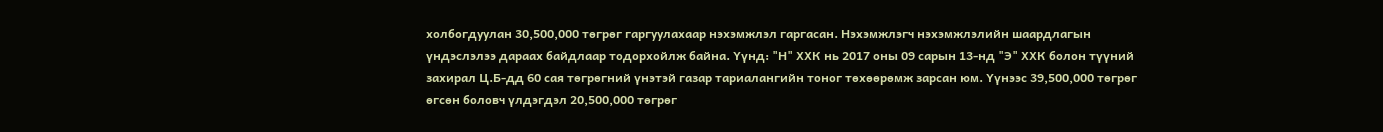холбогдуулан 30,500,000 төгрөг гаргуулахаар нэхэмжлэл гаргасан. Нэхэмжлэгч нэхэмжлэлийн шаардлагын үндэслэлээ дараах байдлаар тодорхойлж байна. Үүнд: "Н" ХХК нь 2017 оны 09 сарын 13-нд "Э" ХХК болон түүний захирал Ц.Б-дд 60 сая төгрөгний үнэтэй газар тариалангийн тоног төхөөрөмж зарсан юм. Үүнээс 39,500,000 төгрөг өгсөн боловч үлдэгдэл 20,500,000 төгрөг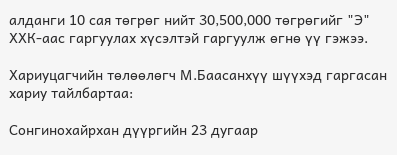алданги 10 сая төгрөг нийт 30,500,000 төгрөгийг "Э" ХХК-аас гаргуулах хүсэлтэй гаргуулж өгнө үү гэжээ.

Хариуцагчийн төлөөлөгч М.Баасанхүү шүүхэд гаргасан хариу тайлбартаа:

Сонгинохайрхан дүүргийн 23 дугаар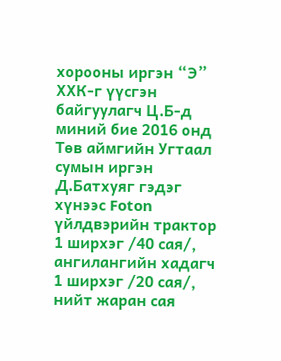хорооны иргэн “Э” ХХК-г үүсгэн байгуулагч Ц.Б-д миний бие 2016 онд Төв аймгийн Угтаал сумын иргэн Д.Батхуяг гэдэг хүнээс Foton үйлдвэрийн трактор 1 ширхэг /40 сая/, ангилангийн хадагч 1 ширхэг /20 сая/, нийт жаран сая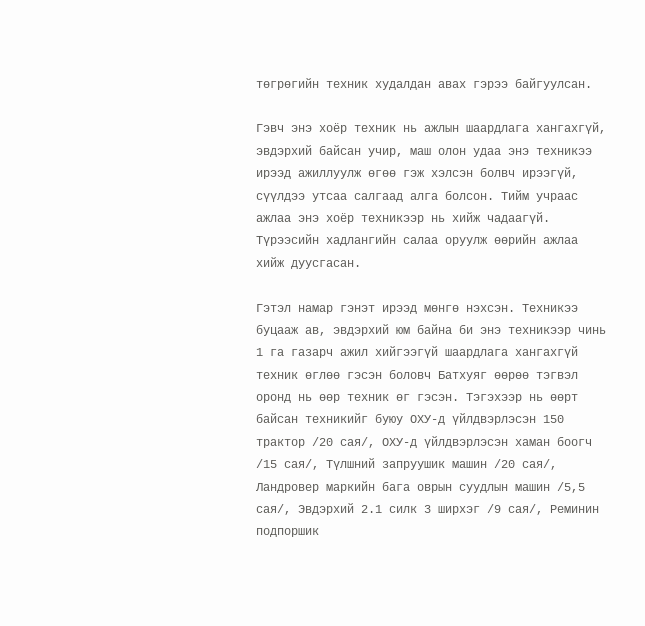төгрөгийн техник худалдан авах гэрээ байгуулсан.

Гэвч энэ хоёр техник нь ажлын шаардлага хангахгүй, эвдэрхий байсан учир, маш олон удаа энэ техникээ ирээд ажиллуулж өгөө гэж хэлсэн болвч ирээгүй, сүүлдээ утсаа салгаад алга болсон. Тийм учраас ажлаа энэ хоёр техникээр нь хийж чадаагүй. Түрээсийн хадлангийн салаа оруулж өөрийн ажлаа хийж дуусгасан.

Гэтэл намар гэнэт ирээд мөнгө нэхсэн. Техникээ буцааж ав, эвдэрхий юм байна би энэ техникээр чинь 1 га газарч ажил хийгээгүй шаардлага хангахгүй техник өглөө гэсэн боловч Батхуяг өөрөө тэгвэл оронд нь өөр техник өг гэсэн. Тэгэхээр нь өөрт байсан техникийг буюу ОХУ-д үйлдвэрлэсэн 150 трактор /20 сая/, ОХУ-д үйлдвэрлэсэн хаман боогч /15 сая/, Түлшний запруушик машин /20 сая/, Ландровер маркийн бага оврын суудлын машин /5,5 сая/, Эвдэрхий 2.1 силк 3 ширхэг /9 сая/, Реминин подпоршик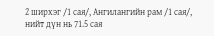2 ширхэг /1 сая/, Ангилангийн рам /1 сая/, нийт дүн нь 71.5 сая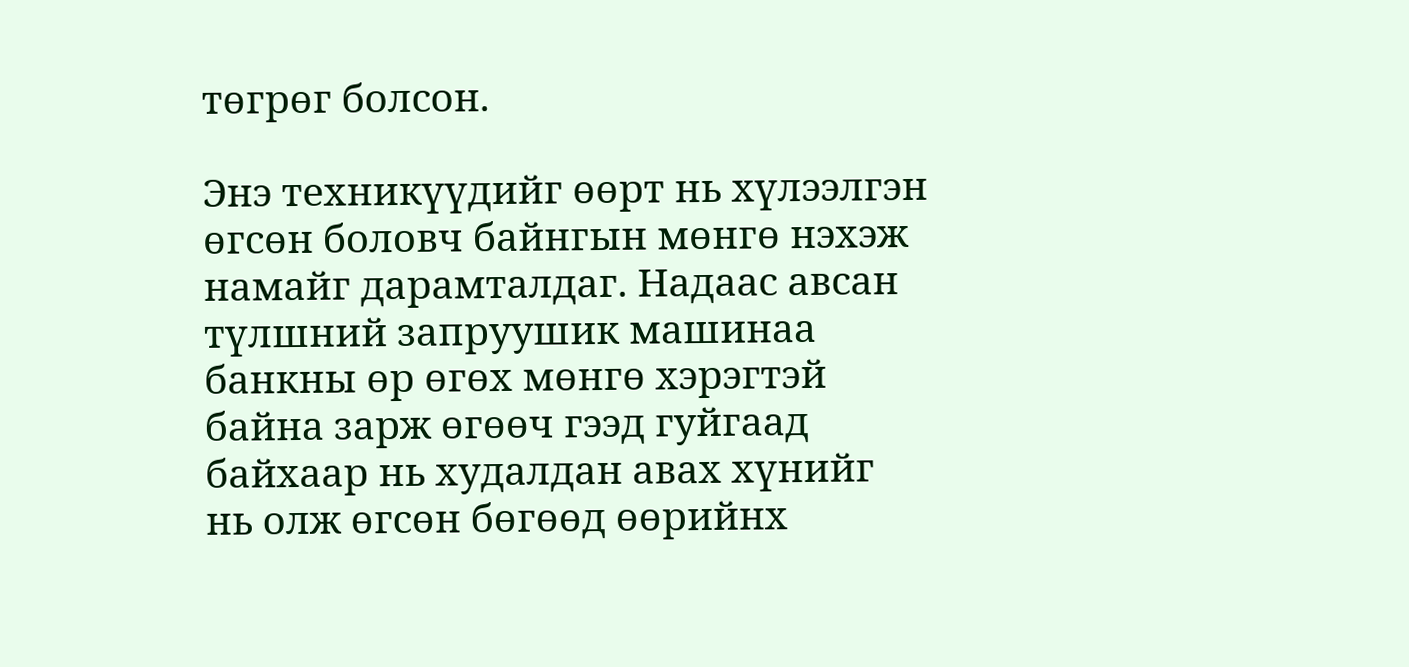төгрөг болсон.

Энэ техникүүдийг өөрт нь хүлээлгэн өгсөн боловч байнгын мөнгө нэхэж намайг дарамталдаг. Надаас авсан түлшний запруушик машинаа банкны өр өгөх мөнгө хэрэгтэй байна зарж өгөөч гээд гуйгаад байхаар нь худалдан авах хүнийг нь олж өгсөн бөгөөд өөрийнх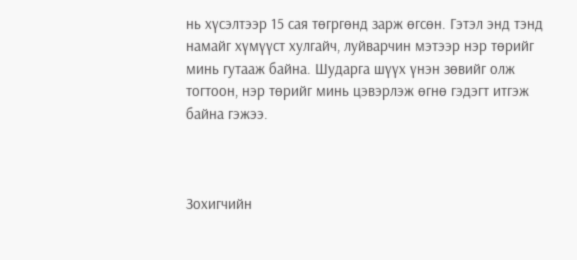нь хүсэлтээр 15 сая төгргөнд зарж өгсөн. Гэтэл энд тэнд намайг хүмүүст хулгайч, луйварчин мэтээр нэр төрийг минь гутааж байна. Шударга шүүх үнэн зөвийг олж тогтоон, нэр төрийг минь цэвэрлэж өгнө гэдэгт итгэж байна гэжээ.



Зохигчийн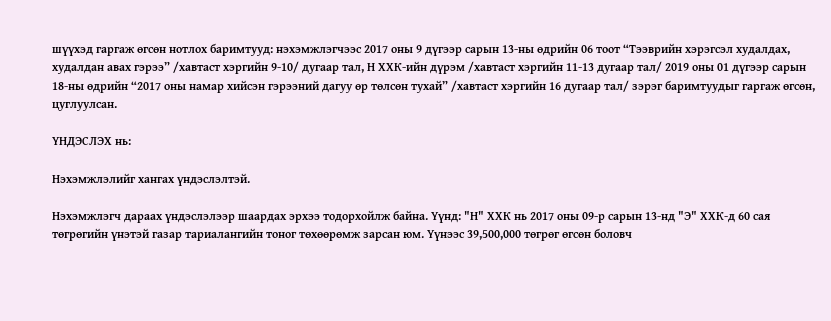шүүхэд гаргаж өгсөн нотлох баримтууд: нэхэмжлэгчээс 2017 оны 9 дүгээр сарын 13-ны өдрийн 06 тоот “Тээврийн хэрэгсэл худалдах, худалдан авах гэрээ” /хавтаст хэргийн 9-10/ дугаар тал, Н ХХК-ийн дүрэм /хавтаст хэргийн 11-13 дугаар тал/ 2019 оны 01 дүгээр сарын 18-ны өдрийн “2017 оны намар хийсэн гэрээний дагуу өр төлсөн тухай” /хавтаст хэргийн 16 дугаар тал/ зэрэг баримтуудыг гаргаж өгсөн, цуглуулсан.

ҮНДЭСЛЭХ нь:

Нэхэмжлэлийг хангах үндэслэлтэй.

Нэхэмжлэгч дараах үндэслэлээр шаардах эрхээ тодорхойлж байна. Үүнд: "Н" ХХК нь 2017 оны 09-р сарын 13-нд "Э" ХХК-д 60 сая төгрөгийн үнэтэй газар тариалангийн тоног төхөөрөмж зарсан юм. Үүнээс 39,500,000 төгрөг өгсөн боловч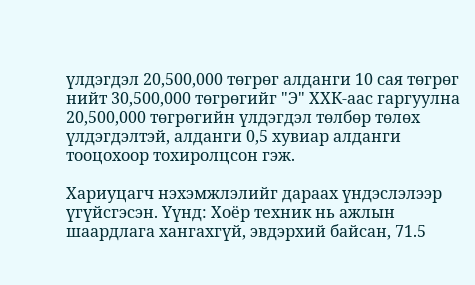үлдэгдэл 20,500,000 төгрөг алданги 10 сая төгрөг нийт 30,500,000 төгрөгийг "Э" ХХК-аас гаргуулна 20,500,000 төгрөгийн үлдэгдэл төлбөр төлөх үлдэгдэлтэй, алданги 0,5 хувиар алданги тооцохоор тохиролцсон гэж.

Хариуцагч нэхэмжлэлийг дараах үндэслэлээр үгүйсгэсэн. Үүнд: Хоёр техник нь ажлын шаардлага хангахгүй, эвдэрхий байсан, 71.5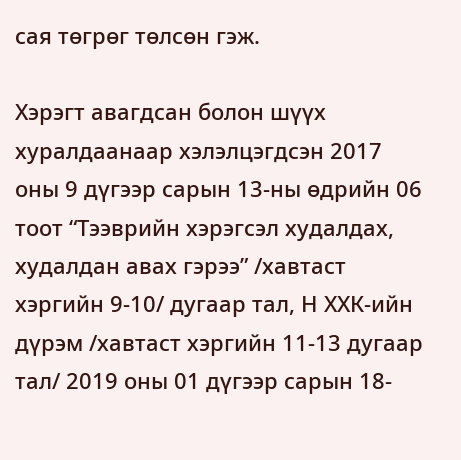сая төгрөг төлсөн гэж.

Хэрэгт авагдсан болон шүүх хуралдаанаар хэлэлцэгдсэн 2017 оны 9 дүгээр сарын 13-ны өдрийн 06 тоот “Тээврийн хэрэгсэл худалдах, худалдан авах гэрээ” /хавтаст хэргийн 9-10/ дугаар тал, Н ХХК-ийн дүрэм /хавтаст хэргийн 11-13 дугаар тал/ 2019 оны 01 дүгээр сарын 18-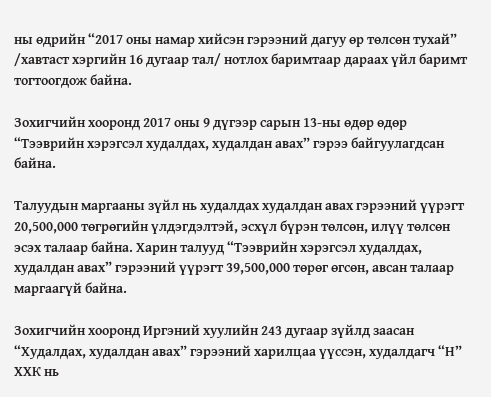ны өдрийн “2017 оны намар хийсэн гэрээний дагуу өр төлсөн тухай” /хавтаст хэргийн 16 дугаар тал/ нотлох баримтаар дараах үйл баримт тогтоогдож байна.

Зохигчийн хооронд 2017 оны 9 дүгээр сарын 13-ны өдөр өдөр “Тээврийн хэрэгсэл худалдах, худалдан авах” гэрээ байгуулагдсан байна.

Талуудын маргааны зүйл нь худалдах худалдан авах гэрээний үүрэгт 20,500,000 төгрөгийн үлдэгдэлтэй, эсхүл бүрэн төлсөн, илүү төлсөн эсэх талаар байна. Харин талууд “Тээврийн хэрэгсэл худалдах, худалдан авах” гэрээний үүрэгт 39,500,000 төрөг өгсөн, авсан талаар маргаагүй байна.

Зохигчийн хооронд Иргэний хуулийн 243 дугаар зүйлд заасан “Худалдах, худалдан авах” гэрээний харилцаа үүссэн, худалдагч “Н” ХХК нь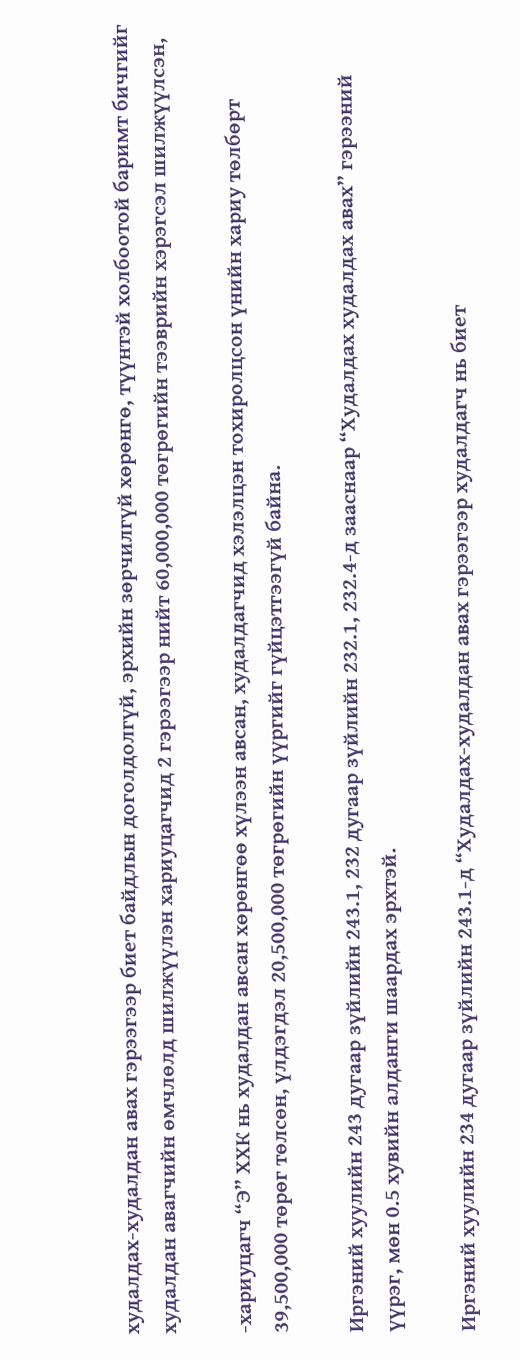худалдах-худалдан авах гэрээгээр биет байдлын доголдолгүй, эрхийн зөрчилгүй хөрөнгө, түүнтэй холбоотой баримт бичгийг худалдан авагчийн өмчлөлд шилжүүлэн хариуцагчид 2 гэрээгээр нийт 60,000,000 төгрөгийн тээврийн хэрэгсэл шилжүүлсэн,

-хариуцагч “Э” ХХК нь худалдан авсан хөрөнгөө хүлээн авсан, худалдагчид хэлэлцэн тохиролцсон үнийн хариу төлбөрт 39,500,000 төрөг төлсөн, үлдэгдэл 20,500,000 төгрөгийн үүргийг гүйцэтгээгүй байна.

Иргэний хуулийн 243 дугаар зүйлийн 243.1, 232 дугаар зүйлийн 232.1, 232.4-д зааснаар “Худалдах худалдах авах” гэрээний үүрэг, мөн 0.5 хувийн алданги шаардах эрхтэй.

Иргэний хуулийн 234 дугаар зүйлийн 243.1-д “Худалдах-худалдан авах гэрээгээр худалдагч нь биет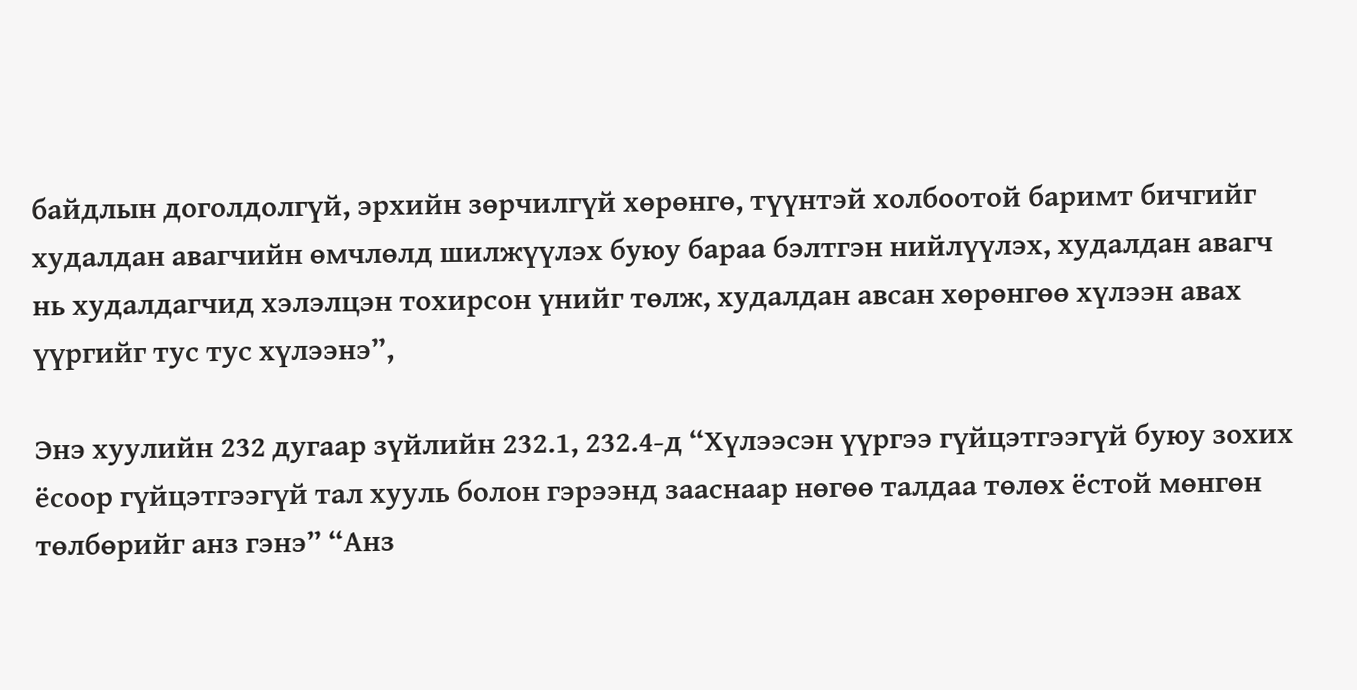байдлын доголдолгүй, эрхийн зөрчилгүй хөрөнгө, түүнтэй холбоотой баримт бичгийг худалдан авагчийн өмчлөлд шилжүүлэх буюу бараа бэлтгэн нийлүүлэх, худалдан авагч нь худалдагчид хэлэлцэн тохирсон үнийг төлж, худалдан авсан хөрөнгөө хүлээн авах үүргийг тус тус хүлээнэ”,

Энэ хуулийн 232 дугаар зүйлийн 232.1, 232.4-д “Хүлээсэн үүргээ гүйцэтгээгүй буюу зохих ёсоор гүйцэтгээгүй тал хууль болон гэрээнд зааснаар нөгөө талдаа төлөх ёстой мөнгөн төлбөрийг анз гэнэ” “Анз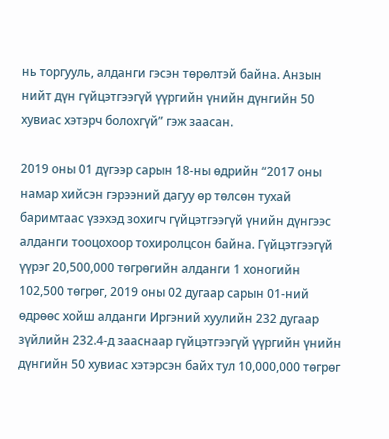нь торгууль, алданги гэсэн төрөлтэй байна. Анзын нийт дүн гүйцэтгээгүй үүргийн үнийн дүнгийн 50 хувиас хэтэрч болохгүй” гэж заасан.

2019 оны 01 дүгээр сарын 18-ны өдрийн “2017 оны намар хийсэн гэрээний дагуу өр төлсөн тухай баримтаас үзэхэд зохигч гүйцэтгээгүй үнийн дүнгээс алданги тооцохоор тохиролцсон байна. Гүйцэтгээгүй үүрэг 20,500,000 төгрөгийн алданги 1 хоногийн 102,500 төгрөг, 2019 оны 02 дугаар сарын 01-ний өдрөөс хойш алданги Иргэний хуулийн 232 дугаар зүйлийн 232.4-д зааснаар гүйцэтгээгүй үүргийн үнийн дүнгийн 50 хувиас хэтэрсэн байх тул 10,000,000 төгрөг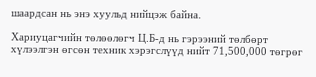шаардсан нь энэ хуульд нийцэж байна.

Хариуцагчийн төлөөлөгч Ц.Б-д нь гэрээний төлбөрт хүлээлгэн өгсөн техник хэрэгслүүд нийт 71,500,000 төгрөг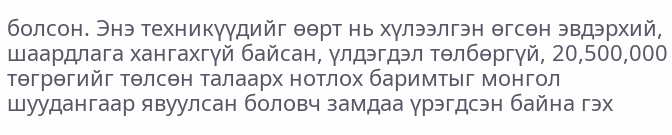болсон. Энэ техникүүдийг өөрт нь хүлээлгэн өгсөн эвдэрхий, шаардлага хангахгүй байсан, үлдэгдэл төлбөргүй, 20,500,000 төгрөгийг төлсөн талаарх нотлох баримтыг монгол шуудангаар явуулсан боловч замдаа үрэгдсэн байна гэх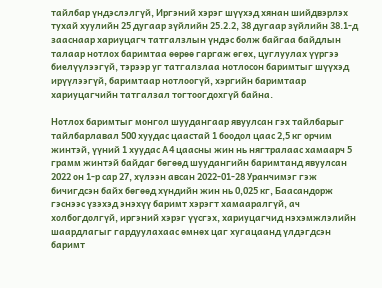тайлбар үндэслэлгүй, Иргэний хэрэг шүүхэд хянан шийдвэрлэх тухай хуулийн 25 дугаар зүйлийн 25.2.2, 38 дугаар зүйлийн 38.1-д зааснаар хариуцагч татгалзлын үндэс болж байгаа байдлын талаар нотлох баримтаа өөрөө гаргаж өгөх, цуглуулах үүргээ биелүүлээгүй, тэрээр уг татгалзлаа нотлосон баримтыг шүүхэд ирүүлээгүй, баримтаар нотлоогүй, хэргийн баримтаар хариуцагчийн татгалзал тогтоогдохгүй байна.

Нотлох баримтыг монгол шуудангаар явуулсан гэх тайлбарыг тайлбарлавал 500 хуудас цаастай 1 боодол цаас 2,5 кг орчим жинтэй, үүний 1 хуудас А4 цаасны жин нь нягтралаас хамаарч 5 грамм жинтэй байдаг бөгөөд шуудангийн баримтанд явуулсан 2022 он 1-р сар 27, хүлээн авсан 2022-01-28 Уранчимэг гэж бичигдсэн байх бөгөөд хүндийн жин нь 0,025 кг, Баасандорж гэснээс үзэхэд энэхүү баримт хэрэгт хамааралгүй, ач холбогдолгүй, иргэний хэрэг үүсгэх, хариуцагчид нэхэмжлэлийн шаардлагыг гардуулахаас өмнөх цаг хугацаанд үлдэгдсэн баримт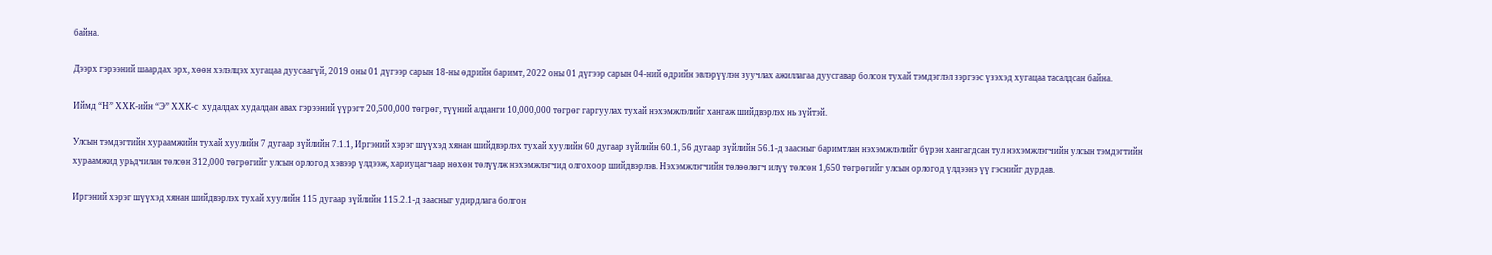байна.

Дээрх гэрээний шаардах эрх, хөөн хэлэлцэх хугацаа дуусаагүй, 2019 оны 01 дүгээр сарын 18-ны өдрийн баримт, 2022 оны 01 дүгээр сарын 04-ний өдрийн эвлэрүүлэн зуучлах ажиллагаа дуусгавар болсон тухай тэмдэглэл зэргээс үзэхэд хугацаа тасалдсан байна.

Иймд “Н” ХХК-ийн “Э” ХХК-с  худалдах худалдан авах гэрээний үүрэгт 20,500,000 төгрөг, түүний алданги 10,000,000 төгрөг гаргуулах тухай нэхэмжлэлийг хангаж шийдвэрлэх нь зүйтэй.

Улсын тэмдэгтийн хураамжийн тухай хуулийн 7 дугаар зүйлийн 7.1.1, Иргэний хэрэг шүүхэд хянан шийдвэрлэх тухай хуулийн 60 дугаар зүйлийн 60.1, 56 дугаар зүйлийн 56.1-д заасныг баримтлан нэхэмжлэлийг бүрэн хангагдсан тул нэхэмжлэгчийн улсын тэмдэгтийн хураамжид урьдчилан төлсөн 312,000 төгрөгийг улсын орлогод хэвээр үлдээж, хариуцагчаар нөхөн төлүүлж нэхэмжлэгчид олгохоор шийдвэрлэв. Нэхэмжлэгчийн төлөөлөгч илүү төлсөн 1,650 төгрөгийг улсын орлогод үлдээнэ үү гэснийг дурдав.

Иргэний хэрэг шүүхэд хянан шийдвэрлэх тухай хуулийн 115 дугаар зүйлийн 115.2.1-д заасныг удирдлага болгон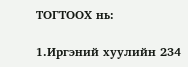ТОГТООХ нь:

1.Иргэний хуулийн 234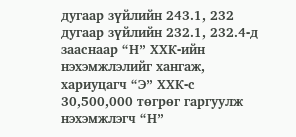дугаар зүйлийн 243.1, 232 дугаар зүйлийн 232.1, 232.4-д зааснаар “Н” ХХК-ийн нэхэмжлэлийг хангаж, хариуцагч “Э” ХХК-с 30,500,000 төгрөг гаргуулж нэхэмжлэгч “Н”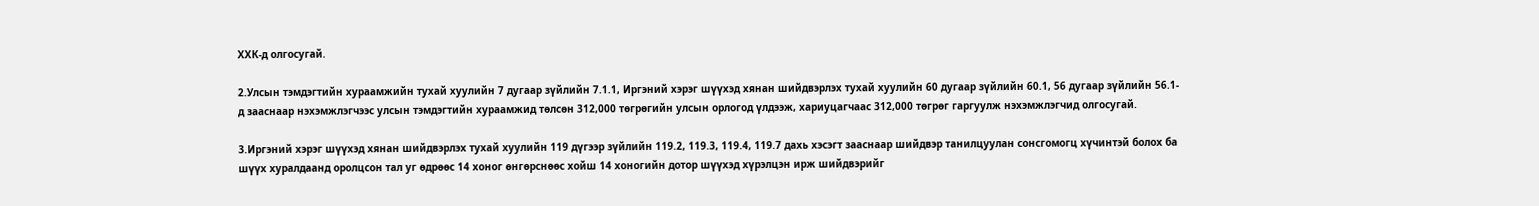ХХК-д олгосугай.

2.Улсын тэмдэгтийн хураамжийн тухай хуулийн 7 дугаар зүйлийн 7.1.1, Иргэний хэрэг шүүхэд хянан шийдвэрлэх тухай хуулийн 60 дугаар зүйлийн 60.1, 56 дугаар зүйлийн 56.1-д зааснаар нэхэмжлэгчээс улсын тэмдэгтийн хураамжид төлсөн 312,000 төгрөгийн улсын орлогод үлдээж, хариуцагчаас 312,000 төгрөг гаргуулж нэхэмжлэгчид олгосугай.

3.Иргэний хэрэг шүүхэд хянан шийдвэрлэх тухай хуулийн 119 дүгээр зүйлийн 119.2, 119.3, 119.4, 119.7 дахь хэсэгт зааснаар шийдвэр танилцуулан сонсгомогц хүчинтэй болох ба шүүх хуралдаанд оролцсон тал уг өдрөөс 14 хоног өнгөрснөөс хойш 14 хоногийн дотор шүүхэд хүрэлцэн ирж шийдвэрийг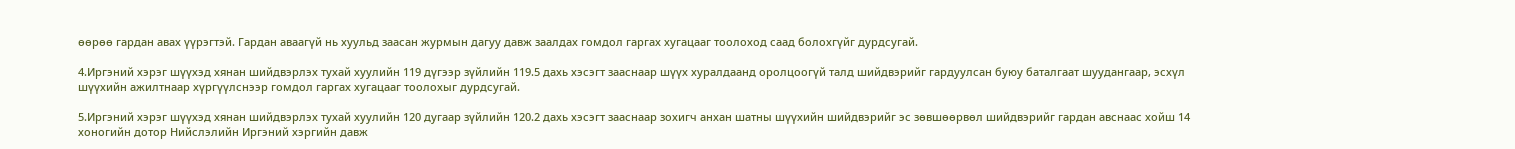өөрөө гардан авах үүрэгтэй. Гардан аваагүй нь хуульд заасан журмын дагуу давж заалдах гомдол гаргах хугацааг тоолоход саад болохгүйг дурдсугай.

4.Иргэний хэрэг шүүхэд хянан шийдвэрлэх тухай хуулийн 119 дүгээр зүйлийн 119.5 дахь хэсэгт зааснаар шүүх хуралдаанд оролцоогүй талд шийдвэрийг гардуулсан буюу баталгаат шуудангаар, эсхүл шүүхийн ажилтнаар хүргүүлснээр гомдол гаргах хугацааг тоолохыг дурдсугай.

5.Иргэний хэрэг шүүхэд хянан шийдвэрлэх тухай хуулийн 120 дугаар зүйлийн 120.2 дахь хэсэгт зааснаар зохигч анхан шатны шүүхийн шийдвэрийг эс зөвшөөрвөл шийдвэрийг гардан авснаас хойш 14 хоногийн дотор Нийслэлийн Иргэний хэргийн давж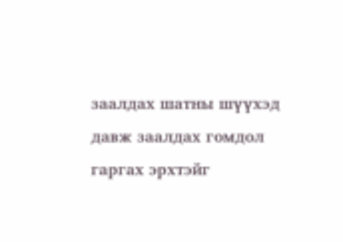заалдах шатны шүүхэд давж заалдах гомдол гаргах эрхтэйг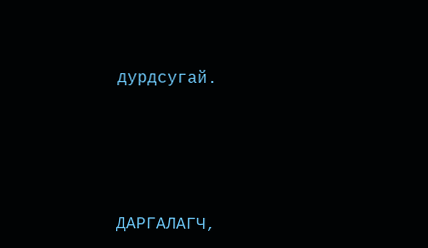дурдсугай.





ДАРГАЛАГЧ,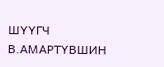ШҮҮГЧ                                       В.АМАРТҮВШИН